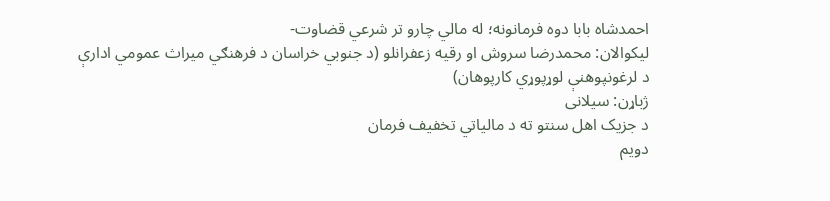احمدشاه بابا دوه فرمانونه؛ له مالي چارو تر شرعي قضاوت-
لیکوالان: محمدرضا سروش او رقیه زعفرانلو (د جنوبي خراسان د فرهنګي میراث عمومي ادارې د لرغونپوهنې لوړپوړي کارپوهان)
ژباړن: سیلانی
د جزیک اهل سنتو ته د مالیاتي تخفیف فرمان
دویم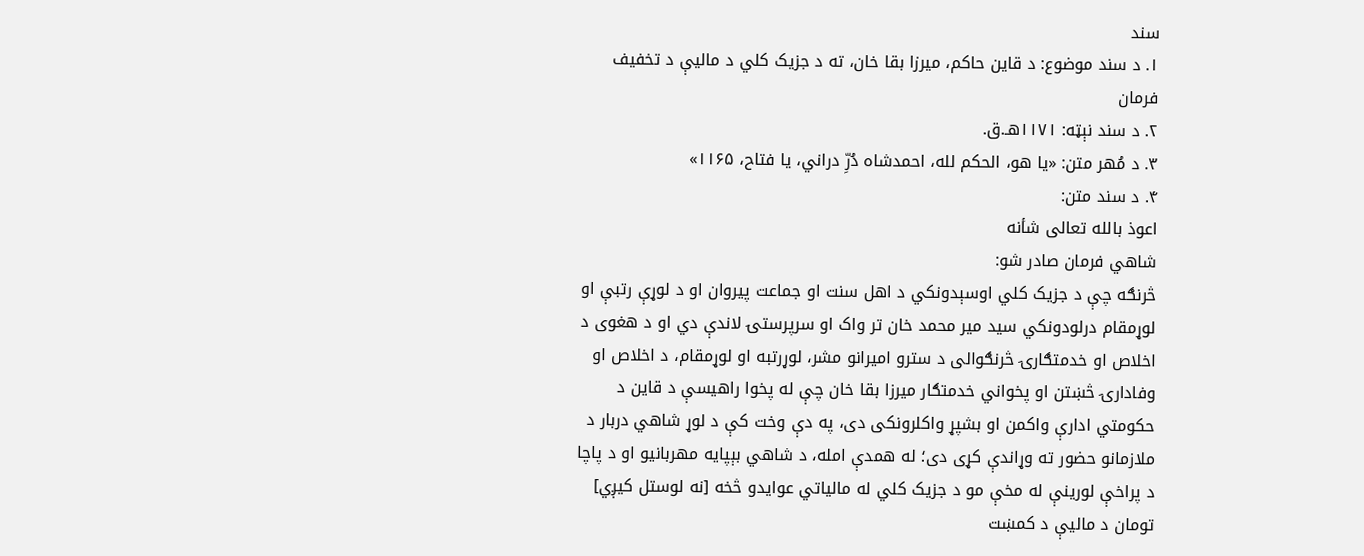سند
۱. د سند موضوع: د قاین حاکم، میرزا بقا خان، ته د جزیک کلي د مالیې د تخفیف فرمان
۲. د سند نېټه: ۱۱۷۱هـ.ق.
۳. د مُهر متن: «یا هو، الحکم لله، احمدشاه دُرِّ دراني، یا فتاح، ۱۱۶۵»
۴. د سند متن:
اعوذ بالله تعالی شأنه
شاهي فرمان صادر شو:
څرنګه چې د جزیک کلي اوسېدونکي د اهل سنت او جماعت پیروان او د لوړې رتبې او لوړمقام درلودونکي سید میر محمد خان تر واک او سرپرستۍ لاندې دي او د هغوی د اخلاص او خدمتګارۍ څرنګوالی د سترو امیرانو مشر، لوړرتبه او لوړمقام، د اخلاص او وفادارۍ څښتن او پخواني خدمتګار میرزا بقا خان چې له پخوا راهیسې د قاین د حکومتي ادارې واکمن او بشپړ واکلرونکی دی، په دې وخت کې د لوړ شاهي دربار د ملازمانو حضور ته وړاندې کړی دی؛ له همدې امله، د شاهي بېپایه مهربانیو او د پاچا د پراخې لورینې له مخې مو د جزیک کلي له مالیاتي عوایدو څخه [نه لوستل کيږي] تومان د مالیې د کمښت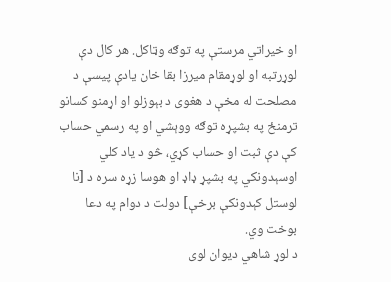او خیراتي مرستې په توګه وټاکل. هر کال دې لوړرتبه او لوړمقام میرزا بقا خان یادې پیسې د مصلحت له مخې د هغوی د بېوزلو او اړمنو کسانو ترمنځ په بشپړه توګه ووېشي او په رسمي حساب کې دې ثبت او حساب کړي، څو د یاد کلي اوسېدونکي په بشپړ ډاډ او هوسا زړه سره د [نا لوستل کېدونکې برخې] دولت د دوام په دعا بوخت وي.
د لوړ شاهي دیوان لوی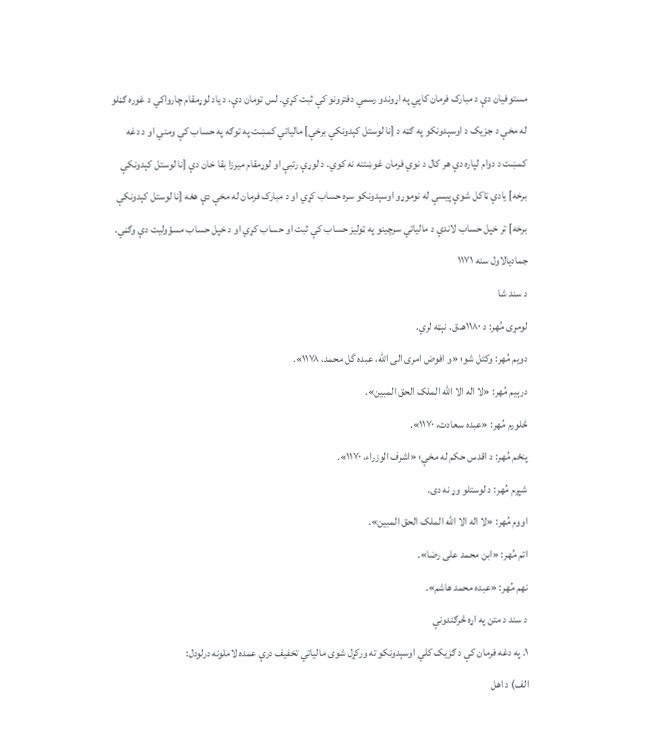مستوفیان دې د مبارک فرمان کاپي په اړوندو رسمي دفترونو کې ثبت کړي. لس تومان دې، د یاد لوړمقام چارواکي د غوره ګڼلو له مخې د جزیک د اوسېدونکو په ګټه د [نا لوستل کېدونکې برخې] مالیاتي کمښت په توګه په حساب کې ومني او د دغه کمښت د دوام لپاره دې هر کال د نوي فرمان غوښتنه نه کوي. د لوړې رتبې او لوړمقام میرزا بقا خان دې [نا لوستل کېدونکې برخه] یادې ټاکل شوې پیسې له نوموړو اوسېدونکو سره حساب کړي او د مبارک فرمان له مخې دې هغه [نا لوستل کېدونکې برخه] تر خپل حساب لاندې د مالیاتي سرچینو په ټولیز حساب کې ثبت او حساب کړي او د خپل حساب مسؤولیت دې وګڼي.
جمادیالاول سنه ۱۱۷۱
د سند شا
لومړی مُهر: د ۱۱۸۰هـ.ق. نېټه لري.
دویم مُهر: وکتل شو؛ «و افوض امری الی الله، عبده گل محمد، ۱۱۷۸».
درېیم مُهر: «لا اله الا الله الملک الحق المبین».
څلورم مُهر: «عبده سعادت، ۱۱۷۰».
پنځم مُهر: د اقدس حکم له مخې؛ «اشرف الوزراء، ۱۱۷۰».
شپږم مُهر: د لوستلو وړ نه دی.
اووم مُهر: «لا اله الا الله الملک الحق المبین».
اتم مُهر: «ابن محمد علی رضا».
نهم مُهر: «عبده محمد هاشم».
د سند د متن په اړه څرګندونې
۱. په دغه فرمان کې د ګزیک کلي اوسېدونکو ته ورکړل شوی مالیاتي تخفیف درې عمده لاملونه درلودل:
الف) د اهل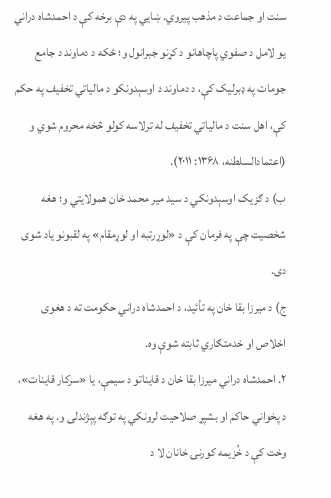سنت او جماعت د مذهب پیروي. ښايي په دې برخه کې د احمدشاه دراني یو لامل د صفوي پاچاهانو د کړنو جبرانول و؛ ځکه د دماوند د جامع جومات په ډبرلیک کې، د دماوند د اوسېدونکو د مالیاتي تخفیف په حکم کې، اهل سنت د مالیاتي تخفیف له ترلاسه کولو څخه محروم شوي و (اعتمادالسلطنه، ۱۳۶۸: ۲۰۱۱).
ب) د ګزیک اوسېدونکي د سید میر محمد خان همولایتي و؛ هغه شخصیت چې په فرمان کې د «لوړرتبه او لوړمقام» په لقبونو یاد شوی دی.
ج) د میرزا بقا خان په تأئید، د احمدشاه دراني حکومت ته د هغوی اخلاص او خدمتګاري ثابته شوې وه.
۲. احمدشاه دراني میرزا بقا خان د قایناتو د سیمې، یا «سرکار قاینات»، د پخواني حاکم او بشپړ صلاحیت لرونکي په توګه پېژندلی و. په هغه وخت کې د خُزیمه کورنۍ خانان لا د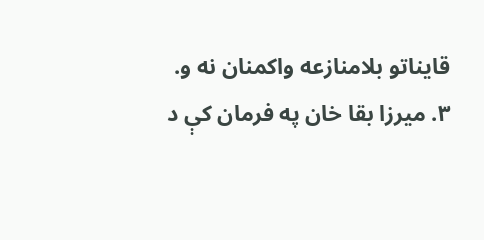قایناتو بلامنازعه واکمنان نه و.
۳. میرزا بقا خان په فرمان کې د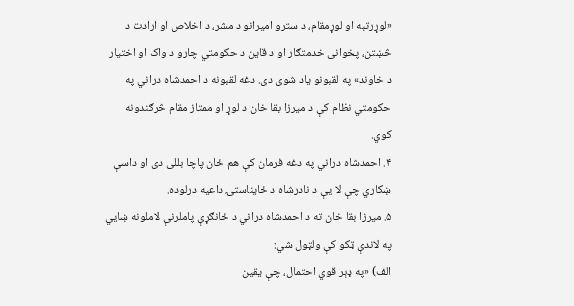«لوړرتبه او لوړمقام، د سترو امیرانو د مشر، د اخلاص او ارادت د څښتن، پخوانی خدمتګار او د قاین د حکومتي چارو د واک او اختیار د خاوند» په لقبونو یاد شوی دی. دغه لقبونه د احمدشاه دراني په حکومتي نظام کې د میرزا بقا خان د لوړ او ممتاز مقام څرګندونه کوي.
۴. احمدشاه دراني په دغه فرمان کې هم ځان پاچا بللی دی او داسې ښکاري چې لا یې د نادرشاه د ځایناستۍ داعیه درلوده.
۵. میرزا بقا خان ته د احمدشاه دراني د ځانګړې پاملرنې لاملونه ښايي په لاندې ټکو کې ولټول شي:
الف) «په ډېر قوي احتمال، چې یقین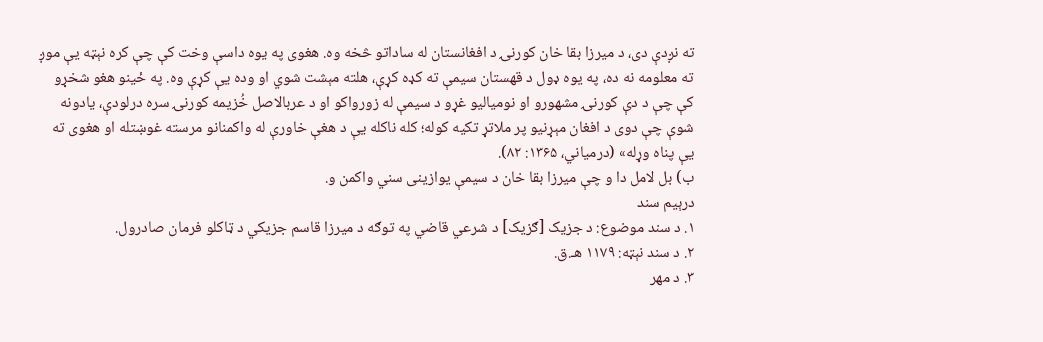ته نږدې دی، د میرزا بقا خان کورنۍ د افغانستان له ساداتو څخه وه. هغوی په یوه داسې وخت کې چې کره نېټه یې موږ ته معلومه نه ده، په یوه ډول د قهستان سیمې ته کډه کړې، هلته مېشت شوي او وده یې کړې وه. په ځینو هغو شخړو کې چې د دې کورنۍ مشهورو او نومیالیو غړو د سیمې له زورواکو او د عربالاصل خُزیمه کورنۍ سره درلودې، یادونه شوې چې دوی د افغان مېړنیو پر ملاتړ تکیه کوله؛ کله ناکله یې د هغې خاورې له واکمنانو مرسته غوښتله او هغوی ته یې پناه وړله» (درمیاني، ۱۳۶۵: ۸۲).
ب) بل لامل دا و چې میرزا بقا خان د سیمې یوازینی سني واکمن و.
درېیم سند
۱. د سند موضوع: د جزیک [ګزیک] د شرعي قاضي په توګه د میرزا قاسم جزیکي د ټاکلو فرمان صادرول.
۲. د سند نېټه: ۱۱۷۹ هـ.ق.
۳. د مهر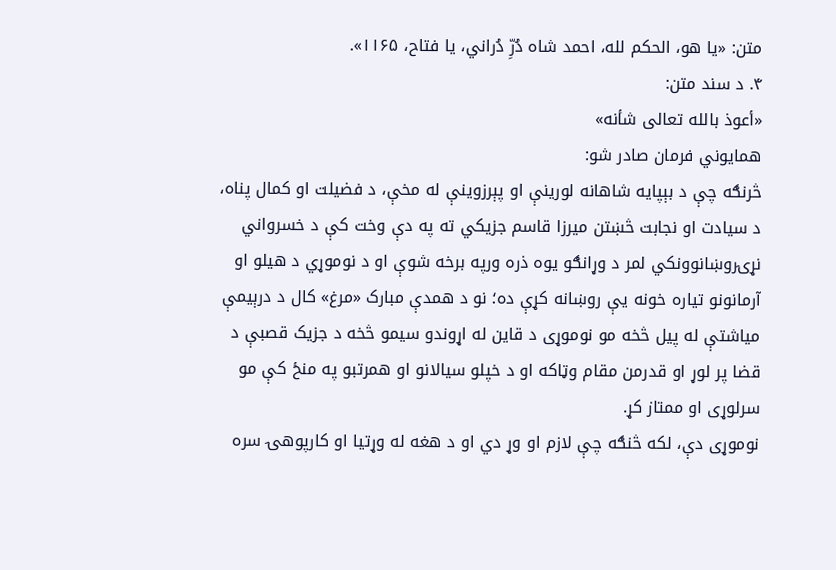متن: «یا هو، الحکم لله، احمد شاه دُرِّ دُراني، یا فتاح، ۱۱۶۵».
۴. د سند متن:
«أعوذ بالله تعالی شأنه»
همایوني فرمان صادر شو:
څرنګه چې د بېپایه شاهانه لورینې او پېرزوینې له مخې، د فضیلت او کمال پناه، د سیادت او نجابت څښتن میرزا قاسم جزیکي ته په دې وخت کې د خسرواني نړۍروښانوونکي لمر د وړانګو یوه ذره ورپه برخه شوې او د نوموړي د هیلو او آرمانونو تیاره خونه یې روښانه کړې ده؛ نو د همدې مبارک «مرغ» کال د درېیمې میاشتې له پیل څخه مو نوموړی د قاین له اړوندو سیمو څخه د جزیک قصبې د قضا پر لوړ او قدرمن مقام وټاکه او د خپلو سیالانو او همرتبو په منځ کې مو سرلوړی او ممتاز کړ.
نوموړی دې، لکه څنګه چې لازم او وړ دي او د هغه له وړتیا او کارپوهۍ سره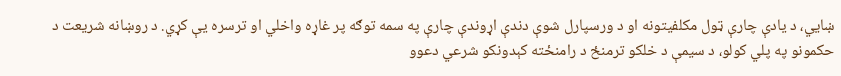ښایي، د یادې چارې ټول مکلفیتونه او د ورسپارل شوې دندې اړوندې چارې په سمه توګه پر غاړه واخلي او ترسره یې کړي. د روښانه شریعت د حکمونو په پلي کولو، د سیمې د خلکو ترمنځ د رامنځته کېدونکو شرعي دعوو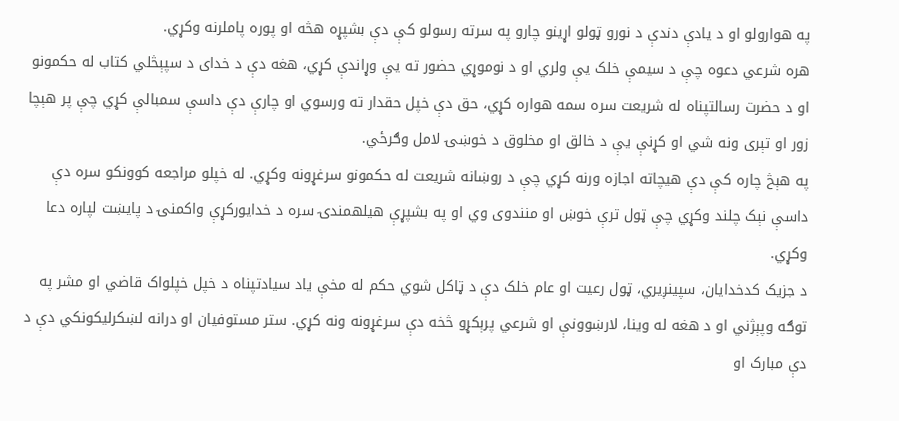په هوارولو او د یادې دندې د نورو ټولو اړینو چارو په سرته رسولو کې دې بشپړه هڅه او پوره پاملرنه وکړي.
هره شرعي دعوه چې د سیمې خلک یې ولري او د نوموړي حضور ته یې وړاندې کړي، هغه دې د خدای د سپېڅلي کتاب له حکمونو او د حضرت رسالتپناه له شریعت سره سمه هواره کړي، حق دې خپل حقدار ته ورسوي او چارې دې داسې سمبالې کړي چې پر هېچا زور او تېری ونه شي او کړنې یې د خالق او مخلوق د خوښۍ لامل وګرځي.
په هېڅ چاره کې دې هیچاته اجازه ورنه کړي چې د روښانه شریعت له حکمونو سرغړونه وکړي. له خپلو مراجعه کوونکو سره دې داسې نېک چلند وکړي چې ټول ترې خوښ او منندوی وي او په بشپړې هیلهمندۍ سره د خدایورکړې واکمنۍ د پایښت لپاره دعا وکړي.
د جزیک کدخدایان، سپینږیري، ټول رعیت او عام خلک دې د ټاکل شوي حکم له مخې یاد سیادتپناه د خپل خپلواک قاضي او مشر په توګه وپېژني او د هغه له وینا، لارښوونې او شرعي پرېکړو څخه دې سرغړونه ونه کړي. ستر مستوفیان او درانه لښکرلیکونکي دې د دې مبارک او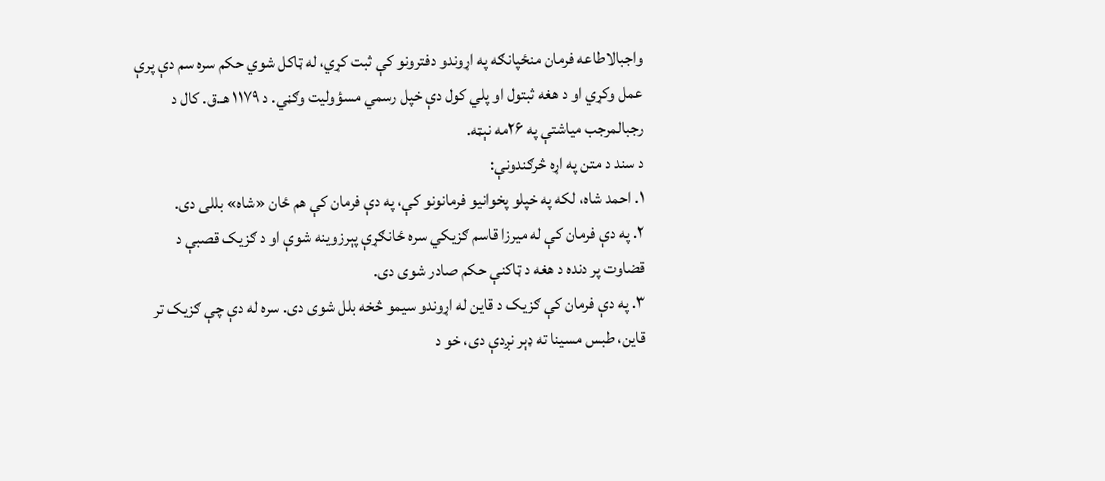واجبالاطاعه فرمان منځپانګه په اړوندو دفترونو کې ثبت کړي، له ټاکل شوي حکم سره سم دې پرې عمل وکړي او د هغه ثبتول او پلي کول دې خپل رسمي مسؤولیت وګڼي. د ۱۱۷۹ هـ.ق. کال د رجبالمرجب میاشتې په ۲۶مه نېټه.
د سند د متن په اړه څرګندونې:
۱. احمد شاه، لکه په خپلو پخوانیو فرمانونو کې، په دې فرمان کې هم ځان «شاه» بللی دی.
۲. په دې فرمان کې له میرزا قاسم ګزیکي سره ځانګړې پېرزوینه شوې او د ګزیک قصبې د قضاوت پر دنده د هغه د ټاکنې حکم صادر شوی دی.
۳. په دې فرمان کې ګزیک د قاین له اړوندو سیمو څخه بلل شوی دی. سره له دې چې ګزیک تر قاین، طبس مسینا ته ډېر نږدې دی، خو د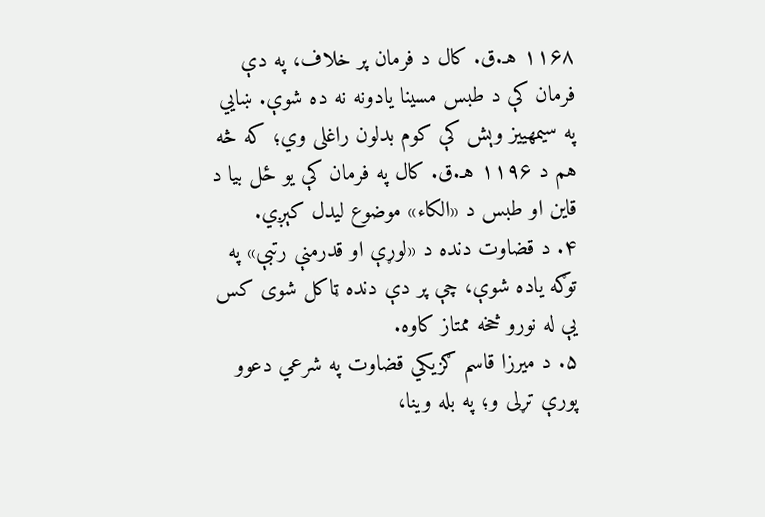۱۱۶۸ هـ.ق. کال د فرمان پر خلاف، په دې فرمان کې د طبس مسینا یادونه نه ده شوې. ښايي په سیمهییز وېش کې کوم بدلون راغلی وي؛ که څه هم د ۱۱۹۶ هـ.ق. کال په فرمان کې یو ځل بیا د قاین او طبس د «الکاء» موضوع لیدل کېږي.
۴. د قضاوت دنده د «لوړې او قدرمنې رتبې» په توګه یاده شوې، چې پر دې دنده ټاکل شوی کس یې له نورو څخه ممتاز کاوه.
۵. د میرزا قاسم ګزیکي قضاوت په شرعي دعوو پورې تړلی و؛ په بله وینا،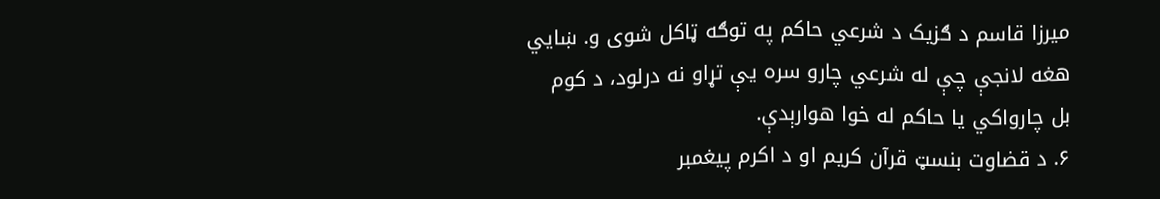میرزا قاسم د ګزیک د شرعي حاکم په توګه ټاکل شوی و. ښايي هغه لانجې چې له شرعي چارو سره یې تړاو نه درلود، د کوم بل چارواکي یا حاکم له خوا هوارېدې.
۶. د قضاوت بنسټ قرآن کریم او د اکرم پیغمبر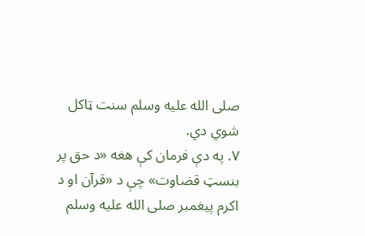صلى الله عليه وسلم سنت ټاکل شوي دي.
۷. په دې فرمان کې هغه «د حق پر بنسټ قضاوت» چې د «قرآن او د اکرم پیغمبر صلى الله عليه وسلم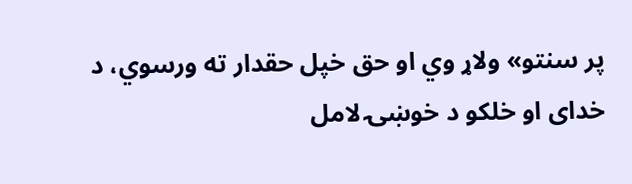پر سنتو» ولاړ وي او حق خپل حقدار ته ورسوي، د خدای او خلکو د خوښۍ لامل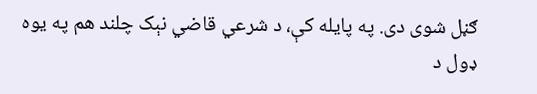ګڼل شوی دی. په پایله کې، د شرعي قاضي نېک چلند هم په یوه ډول د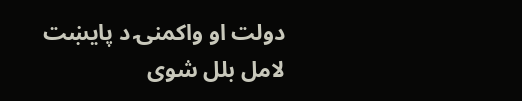دولت او واکمنۍ د پایښت لامل بلل شوی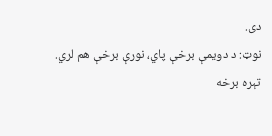دی.
نوټ: د دویمې برخې پاي، نورې برخې هم لري.
تېره برخه